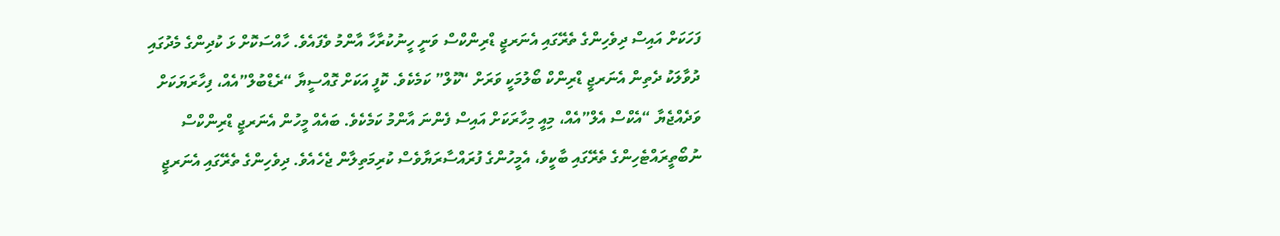ފަހަކަށް އައިސް ދިވެހިންގެ ތެރޭގައި އެނަރޖީ ޑްރިންކްސް ވަނީ ހީނުކުރާހާ އާންމު ވެފައެވެ. ހާއްސަކޮށް ޅަ ކުދިންގެ މެދުގައި ދުވާލަކު ދެތިން އެނަރޖީ ޑްރިންކް ބޯލުމަކީ ވަރަށް “ކޫލް” ކަމެކެވެ. ކޮފީ އަކަށް ގޮއްސީޔާ “ރެޑްބުލް”އެއް، ފިހާރަޔަކަށް ވަދެއްޖެޔާ “އެކްސް އެލް”އެއް، މިއީ މިހާރަކަށް އައިސް ފެންނަ އާންމު ކަމެކެވެ. ބައެއް މީހުން އެނަރޖީ ޑްރިންކްސް ނުބޯތީރައްޓެހިންގެ ތެރޭގައި ބާކީވެ، އެމީހުންގެ ފުރައްސާރަޔާވެސް ކުރިމަތިލާން ޖެހެއެވެ. ދިވެހިންގެ ތެރޭގައި އެނަރޖީ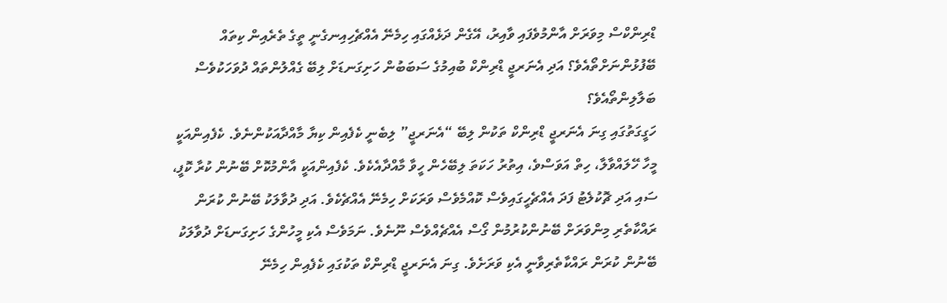ޑްރިންކްސް މިވަރަށް އާންމުވެފައި ވާއިރު، އޭގެން ދަޅެއްގައި ހިމެނޭ އެއްޗެހިއިނގެނީ ތީގެ ތެރެއިން ކިތައް ބޭފުޅުންނަށްތޯއެވެ؟ އަދި އެނަރޖީ ޑްރިންކް ބުއިމުގެ ސަބަބުން ހަށިގަނޑަށް ލިބޭ ގެއްލުންތައް ދުވަހަކުވެސް ބަލާލިންތޯއެވެ؟
ހަގީގަތުގައި ގިނަ އެނަރޖީ ޑްރިންކް ތަކުން ލިބޭ “އެނަރޖީ” ލިބެނީ ކެފެއިން ކިޔާ މާއްދާއަކުންނެވެ. ކެފެއިންއަކީ މީހާ ހޭލައްވާލާ، ހިތް އަވަސްވެ، އިތުރު ހަކަތަ ލިބޭހެން ހީވާ މާއްދާއެކެވެ. ކެފެއިންއަކީ އާންމުކޮށް ބޭނުން ކުރާ ކޮފީ، ސައި އަދި ޗޮކުލެޓު ފަދަ އެއްޗެހީގައިވެސް ކޮއްމެވެސް ވަރަކަށް ހިމެނޭ އެއްޗެކެވެ. އަދި ދުވާލަކު ބޭނުން ކުރަން ރައްކާތެރި މިންވަރަށް ބޭނުންކުރުމުން ގޯސް އެއްޗެއްވެސް ނޫނެވެ. ނަމަވެސް އެކި މީހުންގެ ހަށިގަނޑަށް ދުވާލަކު ބޭނުން ކުރަން ރައްކާތެރިވާނީ އެކި ވަރަށެވެ. ގިނަ އެނަރޖީ ޑްރިންކް ތަކުގައި ކެފެއިން ހިމެނޭ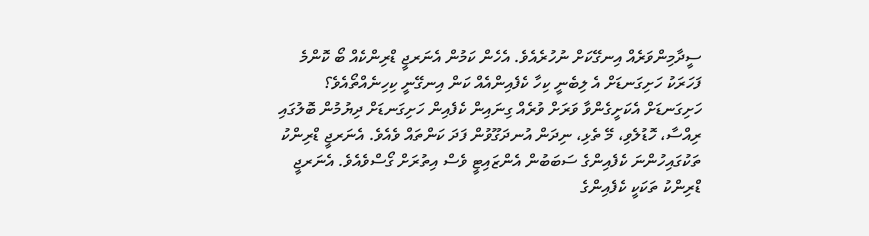ސީދާމިންވަރެއް އިނގޭކަށް ނުހުރެއެވެ. އެހެން ކަމުން އެނަރޖީ ޑްރިންކެއް ބޯ ކޮންމެ ފަހަރަކު ހަށިގަނޑަށް އެ ލިބެނީ ކިހާ ކެފެއިންއެއް ކަން އިނގޭނީ ކިހިނެއްތޯއެވެ؟
ހަށިގަނޑަށް އެކަށީގެންވާ ވަރަށް ވުރެއް ގިނައިން ކެފެއިން ހަށިގަނޑަށް ދިޔުމުން ބޮލުގައި ރިއްސާ، ހޮޑުލެވި، މޭ ތެޅި، ނިދަން އުނދަގޫވުން ފަދަ ކަންތައް ވެއެވެ. އެނަރޖީ ޑްރިންކު ތަކުގައިހުންނަ ކެފެއިންގެ ސަބަބުން އެންޒައިޓީ ވެސް އިތުރަށް ގޯސްވެއެވެ. އެނަރޖީ ޑްރިންކު ތަކަކީ ކެފެއިންގެ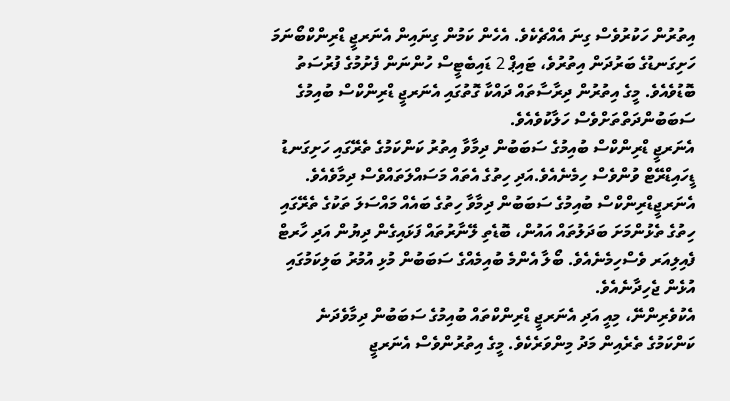އިތުރުން ހަކުރުވެސް ގިނަ އެއްޗެކެވެ. އެހެން ކަމުން ގިނައިން އެނަރޖީ ޑްރިންކްބޯނަމަ ހަށިގަނޑުގެ ބަރުދަން އިތުރުވެ، ޓައިޕް 2 ޑައިބެޓީސް ހުންނަން ފެށުމުގެ ފުރުސަތު ބޮޑުވެއެވެ. މީގެ އިތުރުން ދިރާސާތައް ދައްކާ ގޮތުގައި އެނަރޖީ ޑްރިންކްސް ބުއިމުގެ ސަބަބުންދަތްތަށްވެސް ހަލާކުވެއެވެ.
އެނަރޖީ ޑްރިންކްސް ބުއިމުގެ ސަބަބުން ދިމާވާ އިތުރު ކަންކަމުގެ ތެރޭގައި ހަށިގަނޑު ޑީހައިޑްރޭޓް ވުންވެސް ހިމެނެއެވެ.އަދި ހިތުގެ އެތައް މަސައްލަތައްވެސް ދިމާވެއެވެ. އެނަރޖީޑްރިންކްސް ބުއިމުގެ ސަބަބުން ދިމާވާ ހިތުގެ ބައެއް މައްސަލަ ތަކުގެ ތެރޭގައި ހިތުގެ ތެޅުންމަށަ ބަދަލުތައް އައުން، ބޮޑެތި ލޭނާރުތައް ފަޅައިގެން ދިޔުން އަދި ހާރޓް ފެއިލިއަރ ވެސްހިމެނެއެވެ. ބޯލާ އެންމެ ބުއިމެއްގެ ސަބަބުން މުޅި އުމުރު ބަލިކަމުގައި އުޅެން ޖެހިދާނެއެވެ.
އެކުވެރިންނޭ، މިއީ އަދި އެނަރޖީ ޑްރިންކްތައް ބުއިމުގެ ސަބަބުން ދިމާވެދަނެ ކަންކަމުގެ ތެރެއިން މަދު މިންވަރެކެވެ. މީގެ އިތުރުންވެސް އެނަރޖީ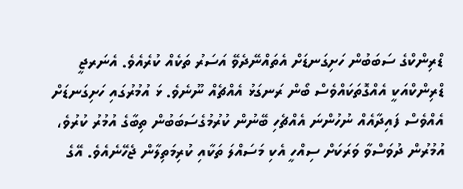ޑްރިންކްގެ ސަބަބުން ހަށިގަނޑަށް އެތައްނޭދެވޭ އަސަރު ތަކެއް ކުރެއެވެ. އެނަރޖީ ޑްރިންކްއަކީ އެއްގޮތަކައްވެސް ބޯން ރަނގަޅު އެއްޗެއް ނޫނެވެ. ޅަ އުމުރުގައި ހަށިގަނޑަށް އެއްވެސް ފައިދާއެއް ނުހުންނަ އެއްޗެހި ބޭނުން ކުރުމުގެސަބަބުން ތިބާގެ އުމުރު ކުރުވެ، އުމުރުން ދުވަސްވާ ވަރަކަށް ސިއްހީ އެކި މަސައްލަ ތަކާއި ކުރިމަތިލާން ޖެހޭނެއެވެ. އޭގެ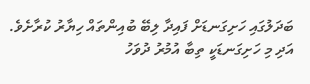ބަދަލުގައި ހަށިގަނޑަށް ފައިދާ ލިބޭ ބުއިންތައް ހިޔާރު ކުރާށެވެ. އަދި މި ހަށިގަނޑަކީ ތިބާ އުމުރު ދުވަހު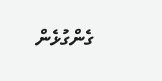ގެންގުޅެން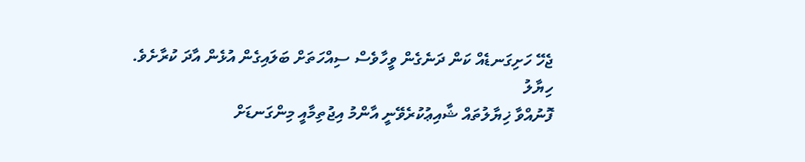ޖެހޭ ހަށިގަނޑެއް ކަން ދަނެގެން ވީހާވެސް ސިއްހަތަށް ބަލައިގެން އުޅެން އާދަ ކުރާށެވެ.
ހިޔާލު
ފޮނުއްވާ ޚިޔާލުތައް ޝާއިޢުކުރެވޭނީ އާންމު އިޖުތިމާއީ މިންގަނޑަށް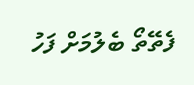ފެތޭތޯ ބެލުމަށް ފަހު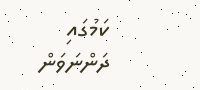ކަމުގައި ދަންނަވަން